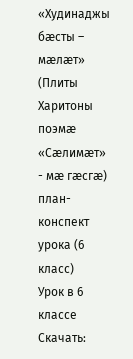«Худинаджы бæсты – мæлæт» (Плиты Харитоны поэмæ «Сæлимæт» - мæ гæсгæ)
план-конспект урока (6 класс)
Урок в 6 классе
Скачать: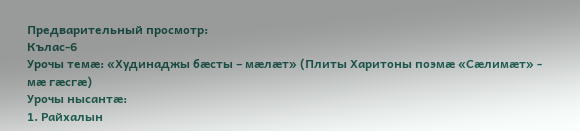Предварительный просмотр:
Кълас-6
Урочы темæ: «Худинаджы бæсты – мæлæт» (Плиты Харитоны поэмæ «Сæлимæт» - мæ гæсгæ)
Урочы нысантæ:
1. Райхалын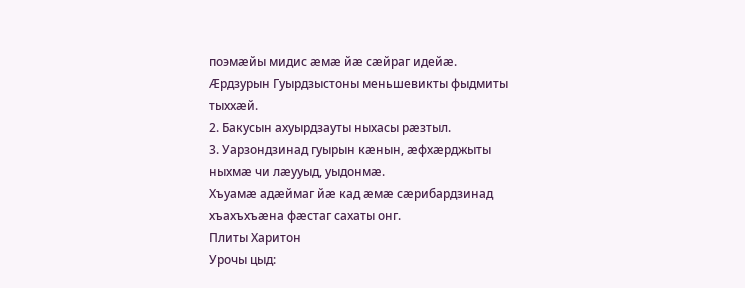поэмæйы мидис æмæ йæ сæйраг идейæ. Æрдзурын Гуырдзыстоны меньшевикты фыдмиты тыххæй.
2. Бакусын ахуырдзауты ныхасы рæзтыл.
3. Уарзондзинад гуырын кæнын, æфхæрджыты ныхмæ чи лæууыд, уыдонмæ.
Хъуамæ адæймаг йæ кад æмæ сæрибардзинад
хъахъхъæна фæстаг сахаты онг.
Плиты Харитон
Урочы цыд: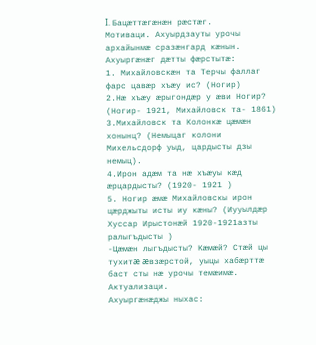I. Бацæттæгæнæн рæстæг.
Мотиваци. Ахуырдзауты урочы архайынмæ сразæнгард кæнын.
Ахуыргæнæг дæтты фæрстытæ:
1. Михайловскæн та Терчы фаллаг фарс цавæр хъæу ис? (Ногир)
2.Нæ хъæу æрыгондæр у æви Ногир? (Ногир- 1921, Михайловск та- 1861)
3.Михайловск та Колонкæ цæмæн хонынц? (Немыцаг колони Михельсдорф уыд, цардысты дзы немыц).
4.Ирон адæм та нæ хъæуы кæд æрцардысты? (1920- 1921 )
5. Ногир æмæ Михайловскы ирон цæрджыты исты иу кæны? (Иууылдæр Хуссар Ирыстонæй 1920-1921азты ралыгъдысты )
-Цæмæн лыгъдысты? Кæмæй? Стæй цы тухитæ æвзæрстой, уыцы хабæрттæ баст сты нæ урочы темæимæ.
Актуализаци.
Ахуыргæнæджы ныхас: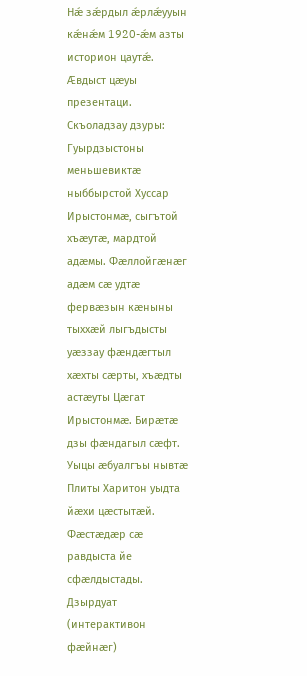Нǽ зǽрдыл ǽрлǽууын кǽнǽм 1920-ǽм азты историон цаутǽ.
Æвдыст цæуы презентаци. Скъоладзау дзуры: Гуырдзыстоны меньшевиктæ ныббырстой Хуссар Ирыстонмæ, сыгътой хъæутæ, мардтой адæмы. Фæллойгæнæг адæм сæ удтæ фервæзын кæныны тыххæй лыгъдысты уæззау фæндæгтыл хæхты сæрты, хъæдты астæуты Цæгат Ирыстонмæ. Бирæтæ дзы фæндагыл сæфт. Уыцы æбуалгъы нывтæ Плиты Харитон уыдта йæхи цæстытæй. Фæстæдæр сæ равдыста йе сфæлдыстады.
Дзырдуат (интерактивон фæйнæг)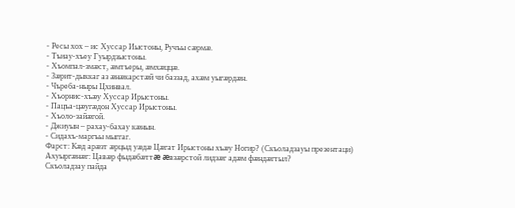- Ресы хох – ис Хуссар Иыстоны, Ручъы сæрмæ.
- Тъиау-хъеу Гуырдзыстоны.
- Хъомпал-змæст, æмтъеры, æмхæццæ.
- Зæрит-дыккаг аз æнæкарстæй чи баззад, ахæм уыгæрдæн.
- Чъреба-ныры Цхинвал.
- Хъорнис-хъæу Хуссар Ирыстоны.
- Пацъа-цæугæдон Хуссар Ирыстоны.
- Хъоло-зайæгой.
- Джиуын – рахау-бахау кæнын.
- Сидахъ-маргъы мыггаг.
Фарст: Кæд арæзт æрцыд уæдæ Цæгат Ирыстоны хъæу Ногир? (Скъоладзауы презентаци)
Ахуыргæнæг: Цавæр фыдæбæттæ æвзæрстой лидзæг адæм фæндæгтыл?
Скъоладзау пайда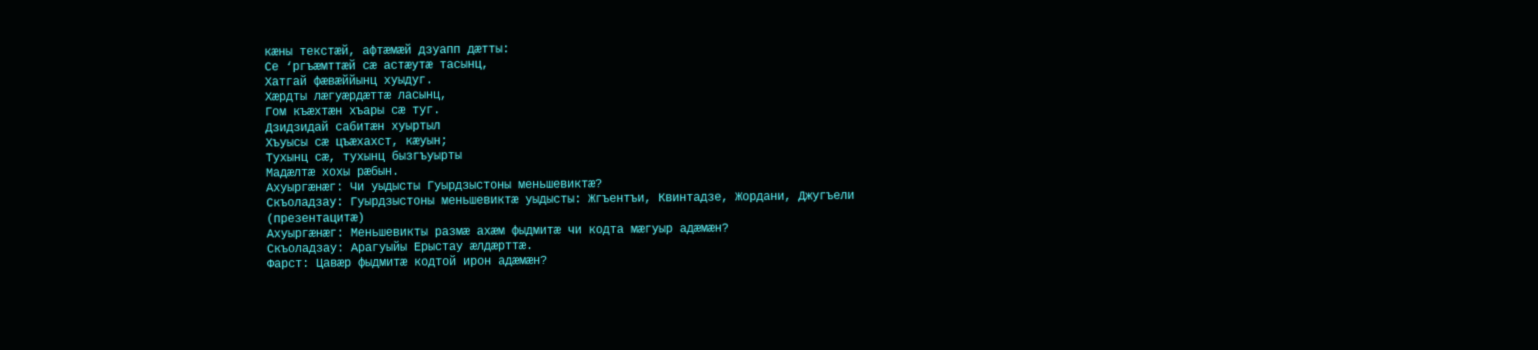кæны текстæй, афтæмæй дзуапп дæтты:
Се ‘ргъæмттæй сæ астæутæ тасынц,
Хатгай фæвæййынц хуыдуг.
Хæрдты лæгуæрдæттæ ласынц,
Гом къæхтæн хъары сæ туг.
Дзидзидай сабитæн хуыртыл
Хъуысы сæ цъæхахст, кæуын;
Тухынц сæ, тухынц бызгъуырты
Мадæлтæ хохы рæбын.
Ахуыргæнæг: Чи уыдысты Гуырдзыстоны меньшевиктæ?
Скъоладзау: Гуырдзыстоны меньшевиктæ уыдысты: Жгъентъи, Квинтадзе, Жордани, Джугъели (презентацитæ)
Ахуыргæнæг: Меньшевикты размæ ахæм фыдмитæ чи кодта мæгуыр адæмæн?
Скъоладзау: Арагуыйы Ерыстау æлдæрттæ.
Фарст: Цавæр фыдмитæ кодтой ирон адæмæн?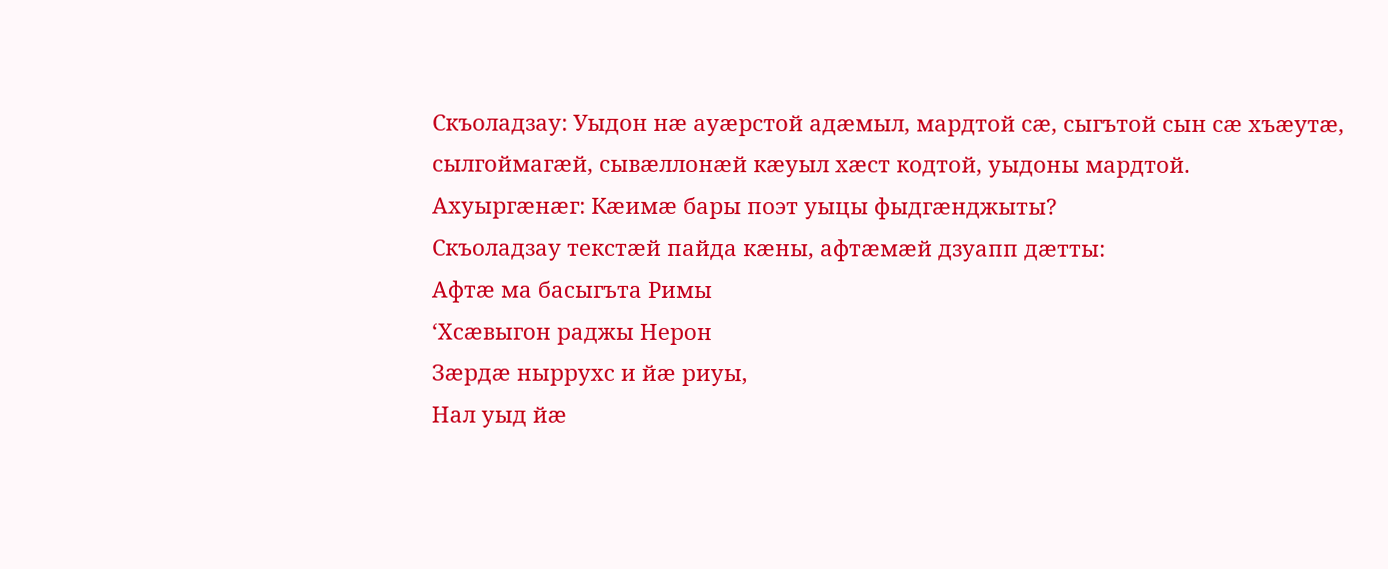Скъоладзау: Уыдон нæ ауæрстой адæмыл, мардтой сæ, сыгътой сын сæ хъæутæ, сылгоймагæй, сывæллонæй кæуыл хæст кодтой, уыдоны мардтой.
Ахуыргæнæг: Кæимæ бары поэт уыцы фыдгæнджыты?
Скъоладзау текстæй пайда кæны, афтæмæй дзуапп дæтты:
Афтæ ма басыгъта Римы
‘Хсæвыгон раджы Нерон
Зæрдæ ныррухс и йæ риуы,
Нал уыд йæ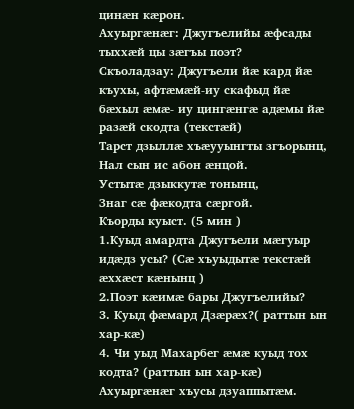цинæн кæрон.
Ахуыргæнæг: Джугъелийы æфсады тыххæй цы зæгъы поэт?
Скъоладзау: Джугъели йæ кард йæ къухы, афтæмæй-иу скафыд йæ бæхыл æмæ- иу цингæнгæ адæмы йæ разæй скодта (текстæй)
Тарст дзыллæ хъæууынгты згъорынц,
Нал сын ис абон æнцой.
Устытæ дзыккутæ тонынц,
Знаг сæ фæкодта сæргой.
Къорды куыст. (5 мин )
1.Куыд амардта Джугъели мæгуыр идæдз усы? (Сæ хъуыдытæ текстæй æххæст кæнынц )
2.Поэт кæимæ бары Джугъелийы?
3. Куыд фæмард Дзæрæх?( раттын ын хар-кæ)
4. Чи уыд Махарбег æмæ куыд тох кодта? (раттын ын хар-кæ)
Ахуыргæнæг хъусы дзуаппытæм.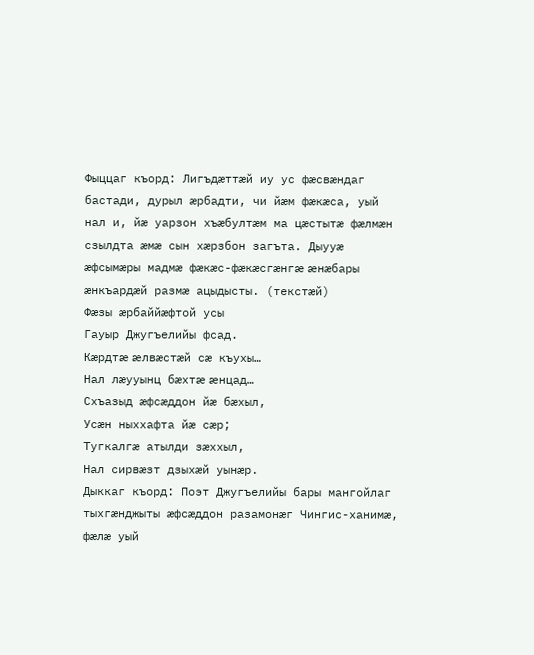Фыццаг къорд: Лигъдæттæй иу ус фæсвæндаг бастади, дурыл æрбадти, чи йæм фæкæса, уый нал и, йæ уарзон хъæбултæм ма цæстытæ фæлмæн сзылдта æмæ сын хæрзбон загъта. Дыууæ æфсымæры мадмæ фæкæс-фæкæсгæнгæ æнæбары æнкъардæй размæ ацыдысты. (текстæй)
Фæзы æрбаййæфтой усы
Гауыр Джугъелийы фсад.
Кæрдтæ æлвæстæй сæ къухы…
Нал лæууынц бæхтæ æнцад…
Схъазыд æфсæддон йæ бæхыл,
Усæн ныххафта йæ сæр;
Тугкалгæ атылди зæххыл,
Нал сирвæзт дзыхæй уынæр.
Дыккаг къорд: Поэт Джугъелийы бары мангойлаг тыхгæнджыты æфсæддон разамонæг Чингис-ханимæ, фæлæ уый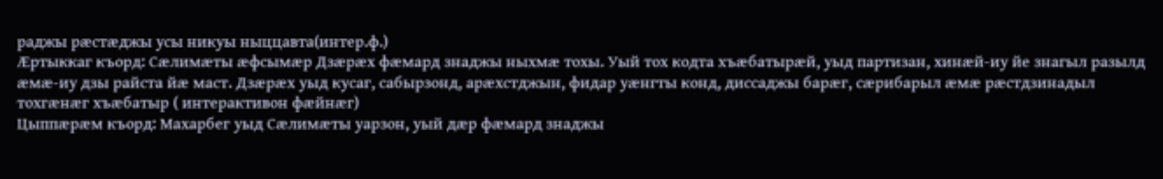раджы рæстæджы усы никуы ныццавта(интер.ф.)
Æртыккаг къорд: Сæлимæты æфсымæр Дзæрæх фæмард знаджы ныхмæ тохы. Уый тох кодта хъæбатырæй, уыд партизан, хинæй-иу йе знагыл разылд æмæ-иу дзы райста йæ маст. Дзæрæх уыд кусаг, сабырзонд, арæхстджын, фидар уæнгты конд, диссаджы барæг, сæрибарыл æмæ рæстдзинадыл тохгæнæг хъæбатыр ( интерактивон фæйнæг)
Цыппæрæм къорд: Махарбег уыд Сæлимæты уарзон, уый дæр фæмард знаджы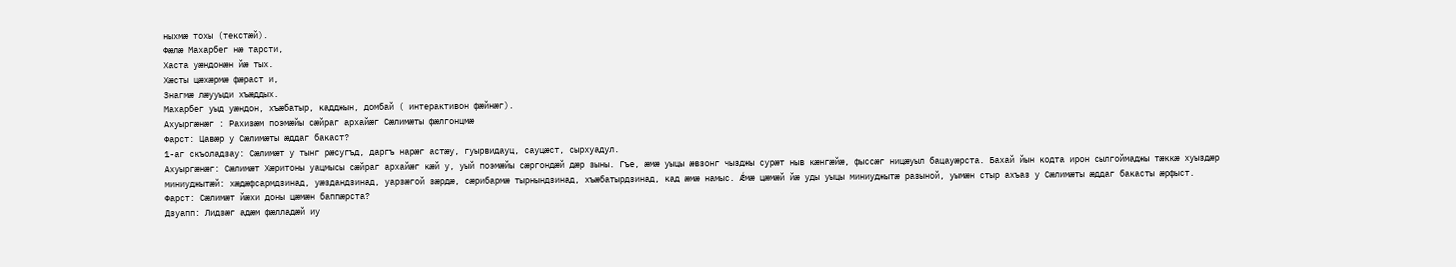ныхмæ тохы (текстæй).
Фæлæ Махарбег нæ тарсти,
Хаста уæндонæн йæ тых.
Хæсты цæхæрмæ фæраст и,
Знагмæ лæууыди хъæддых.
Махарбег уыд уæндон, хъæбатыр, кадджын, домбай ( интерактивон фæйнæг).
Ахуыргæнæг : Рахизæм поэмæйы сæйраг архайæг Сæлимæты фæлгонцмæ
Фарст: Цавæр у Сæлимæты æддаг бакаст?
1-аг скъоладзау: Сæлимæт у тынг рæсугъд, даргъ нарæг астæу, гуырвидауц, сауцæст, сырхуадул.
Ахуыргæнæг: Сæлимæт Хæритоны уацмысы сæйраг архайæг кæй у, уый поэмæйы сæргондæй дæр зыны. Гъе, æмæ уыцы æвзонг чызджы сурæт ныв кæнгæйæ, фыссæг ницæуыл бацауæрста. Бахай йын кодта ирон сылгоймаджы тæккæ хуыздæр миниуджытæй: хæдæфсармдзинад, уæздандзинад, уарзæгой зæрдæ, сæрибармæ тырнындзинад, хъæбатырдзинад, кад æмæ намыс. Ǽмæ цæмæй йæ уды уыцы миниуджытæ разыной, уымæн стыр ахъаз у Сæлимæты æддаг бакасты æрфыст.
Фарст: Сæлимæт йæхи доны цæмæн баппæрста?
Дзуапп: Лидзæг адæм фæлладæй иу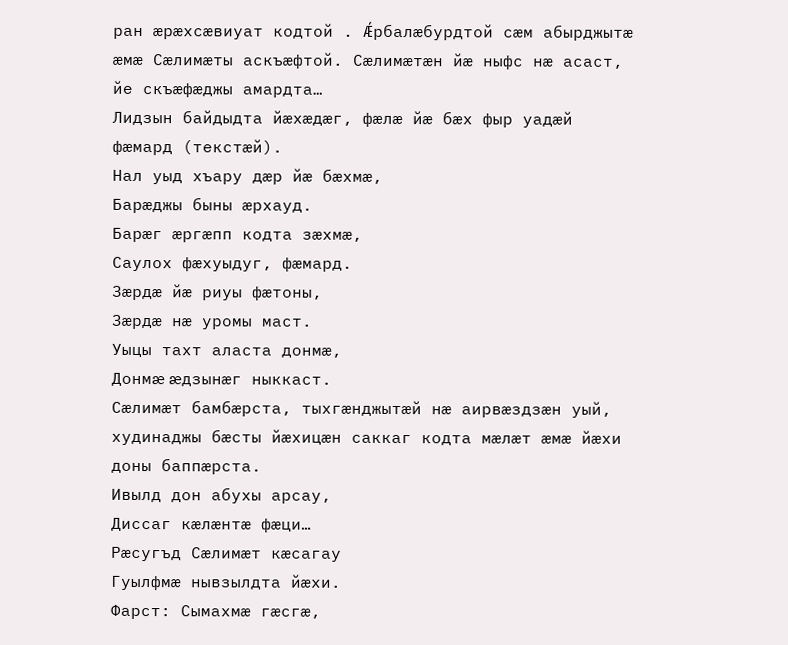ран æрæхсæвиуат кодтой . Ǽрбалæбурдтой сæм абырджытæ æмæ Сæлимæты аскъæфтой. Сæлимæтæн йæ ныфс нæ асаст, йе скъæфæджы амардта…
Лидзын байдыдта йæхæдæг, фæлæ йæ бæх фыр уадæй фæмард (текстæй).
Нал уыд хъару дæр йæ бæхмæ,
Барæджы быны æрхауд.
Барæг æргæпп кодта зæхмæ,
Саулох фæхуыдуг, фæмард.
Зæрдæ йæ риуы фæтоны,
Зæрдæ нæ уромы маст.
Уыцы тахт аласта донмæ,
Донмæ æдзынæг ныккаст.
Сæлимæт бамбæрста, тыхгæнджытæй нæ аирвæздзæн уый, худинаджы бæсты йæхицæн саккаг кодта мæлæт æмæ йæхи доны баппæрста.
Ивылд дон абухы арсау,
Диссаг кæлæнтæ фæци…
Рæсугъд Сæлимæт кæсагау
Гуылфмæ нывзылдта йæхи.
Фарст: Сымахмæ гæсгæ,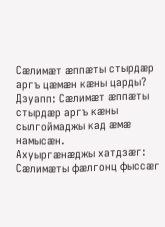Сæлимæт æппæты стырдæр аргъ цæмæн кæны царды?
Дзуапп: Сæлимæт æппæты стырдæр аргъ кæны сылгоймаджы кад æмæ намысæн.
Ахуыргæнæджы хатдзæг: Сæлимæты фæлгонц фыссæг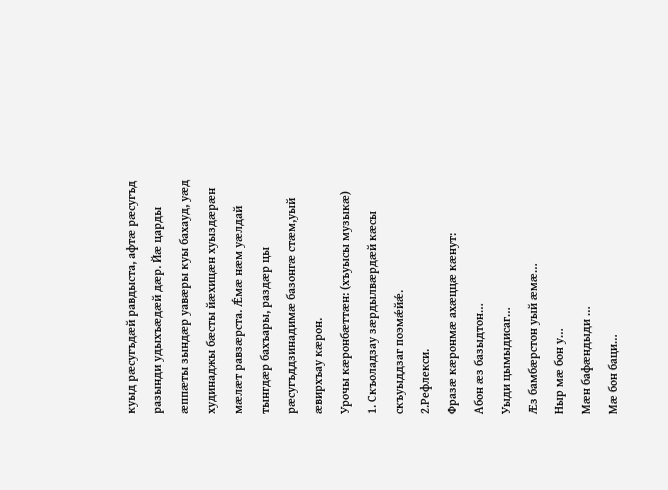куыд рæсугъдæй равдыста, афтæ рæсугъд разынди удыхъæдæй дæр. Йæ царды æппæты зындæр уавæры куы бахауд, уæд худинаджы бæсты йæхицæн хуыздæрæн мæлæт равзæрста. Ǽмæ нæм уæлдай тынгдæр бахъары, раздæр цы рæсугъддзинадимæ базонгæ стæм,уый æвирхъау кæрон.
Урочы кæронбæттæн: (хъуысы музыкæ)
1. Скъоладзау зæрдылвæрдæй кæсы скъуыддзаг поэмǽйǽ.
2.Рефлекси.
Фразæ кæронмæ ахæццæ кæнут:
Абон æз базыдтон…
Уыди цымыдисаг…
Æз бамбæрстон уый æмæ…
Ныр мæ бон у…
Мæн бафæндыди …
Мæ бон баци…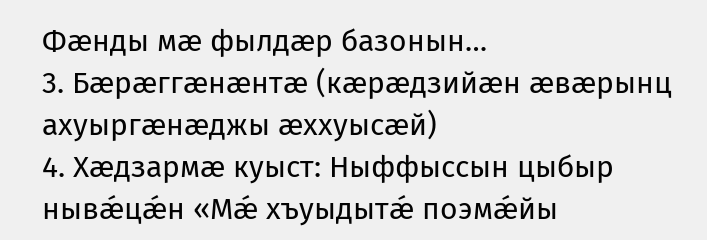Фæнды мæ фылдæр базонын…
3. Бæрæггæнæнтæ (кæрæдзийæн æвæрынц ахуыргæнæджы æххуысæй)
4. Хæдзармæ куыст: Ныффыссын цыбыр нывǽцǽн «Мǽ хъуыдытǽ поэмǽйы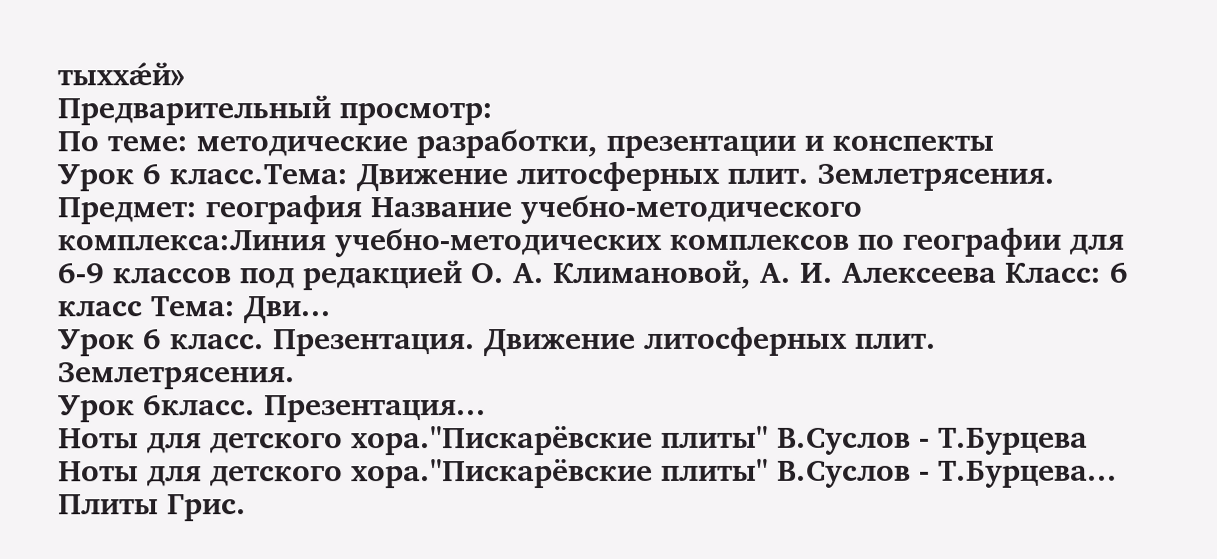тыххǽй»
Предварительный просмотр:
По теме: методические разработки, презентации и конспекты
Урок 6 класс.Тема: Движение литосферных плит. Землетрясения.
Предмет: география Название учебно-методического комплекса:Линия учебно-методических комплексов по географии для 6-9 классов под редакцией О. А. Климановой, А. И. Алексеева Класс: 6 класс Тема: Дви...
Урок 6 класс. Презентация. Движение литосферных плит. Землетрясения.
Урок 6класс. Презентация...
Ноты для детского хора."Пискарёвские плиты" В.Суслов - Т.Бурцева
Ноты для детского хора."Пискарёвские плиты" В.Суслов - Т.Бурцева...
Плиты Грис.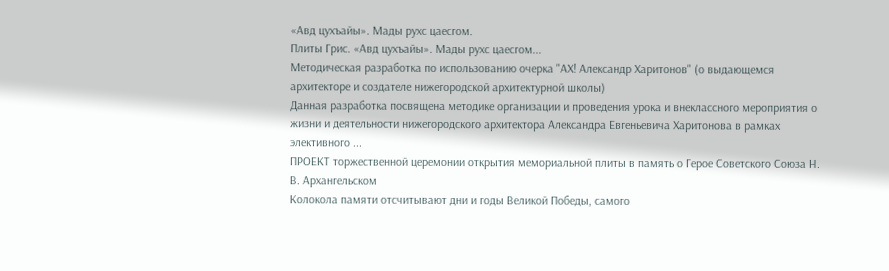«Авд цухъайы». Мады рухс цаесгом.
Плиты Грис. «Авд цухъайы». Мады рухс цаесгом...
Методическая разработка по использованию очерка "АХ! Александр Харитонов" (о выдающемся архитекторе и создателе нижегородской архитектурной школы)
Данная разработка посвящена методике организации и проведения урока и внеклассного мероприятия о жизни и деятельности нижегородского архитектора Александра Евгеньевича Харитонова в рамках элективного ...
ПРОЕКТ торжественной церемонии открытия мемориальной плиты в память о Герое Советского Союза Н. В. Архангельском
Колокола памяти отсчитывают дни и годы Великой Победы, самого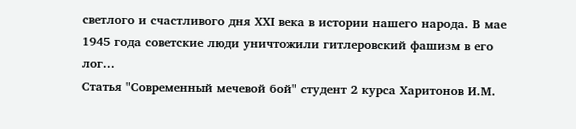светлого и счастливого дня ХXI века в истории нашего народа. В мае 1945 года советские люди уничтожили гитлеровский фашизм в его лог...
Статья "Современный мечевой бой" студент 2 курса Харитонов И.М.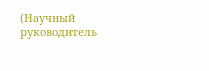(Научный руководитель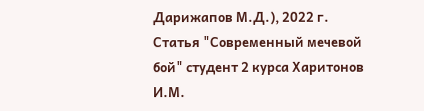Дарижапов М.Д.), 2022 г.
Статья "Современный мечевой бой" студент 2 курса Харитонов И.М.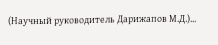(Научный руководитель Дарижапов М.Д.)...